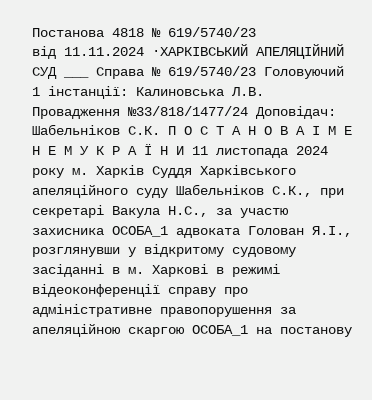Постанова 4818 № 619/5740/23
від 11.11.2024 ·ХАРКІВСЬКИЙ АПЕЛЯЦІЙНИЙ СУД ___ Справа № 619/5740/23 Головуючий 1 інстанції: Калиновська Л.В. Провадження №33/818/1477/24 Доповідач: Шабельніков С.К. П О С Т А Н О В А І М Е Н Е М У К Р А Ї Н И 11 листопада 2024 року м. Харків Суддя Харківського апеляційного суду Шабельніков С.К., при секретарі Вакула Н.С., за участю захисника ОСОБА_1 адвоката Голован Я.І., розглянувши у відкритому судовому засіданні в м. Харкові в режимі відеоконференції справу про адміністративне правопорушення за апеляційною скаргою ОСОБА_1 на постанову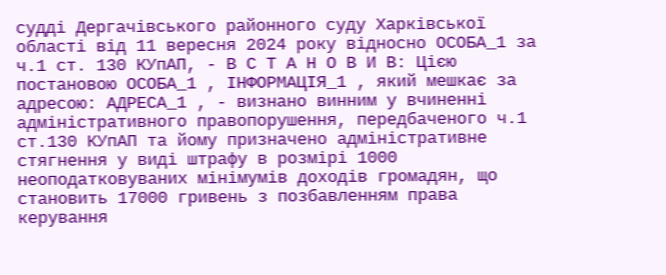судді Дергачівського районного суду Харківської області від 11 вересня 2024 року відносно ОСОБА_1 за ч.1 ст. 130 КУпАП, - В С Т А Н О В И В: Цією постановою ОСОБА_1 , ІНФОРМАЦІЯ_1 , який мешкає за адресою: АДРЕСА_1 , - визнано винним у вчиненні адміністративного правопорушення, передбаченого ч.1 ст.130 КУпАП та йому призначено адміністративне стягнення у виді штрафу в розмірі 1000 неоподатковуваних мінімумів доходів громадян, що становить 17000 гривень з позбавленням права керування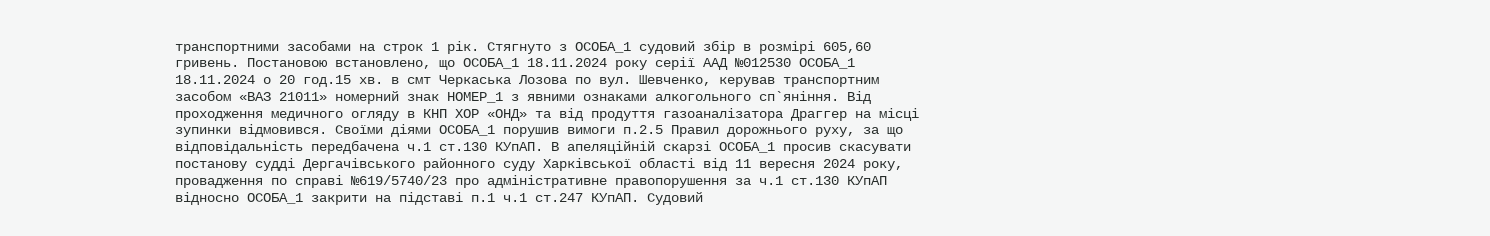транспортними засобами на строк 1 рік. Стягнуто з ОСОБА_1 судовий збір в розмірі 605,60 гривень. Постановою встановлено, що ОСОБА_1 18.11.2024 року серії ААД №012530 ОСОБА_1 18.11.2024 о 20 год.15 хв. в смт Черкаська Лозова по вул. Шевченко, керував транспортним засобом «ВАЗ 21011» номерний знак НОМЕР_1 з явними ознаками алкогольного сп`яніння. Від проходження медичного огляду в КНП ХОР «ОНД» та від продуття газоаналізатора Драггер на місці зупинки відмовився. Своїми діями ОСОБА_1 порушив вимоги п.2.5 Правил дорожнього руху, за що відповідальність передбачена ч.1 ст.130 КУпАП. В апеляційній скарзі ОСОБА_1 просив скасувати постанову судді Дергачівського районного суду Харківської області від 11 вересня 2024 року, провадження по справі №619/5740/23 про адміністративне правопорушення за ч.1 ст.130 КУпАП відносно ОСОБА_1 закрити на підставі п.1 ч.1 ст.247 КУпАП. Судовий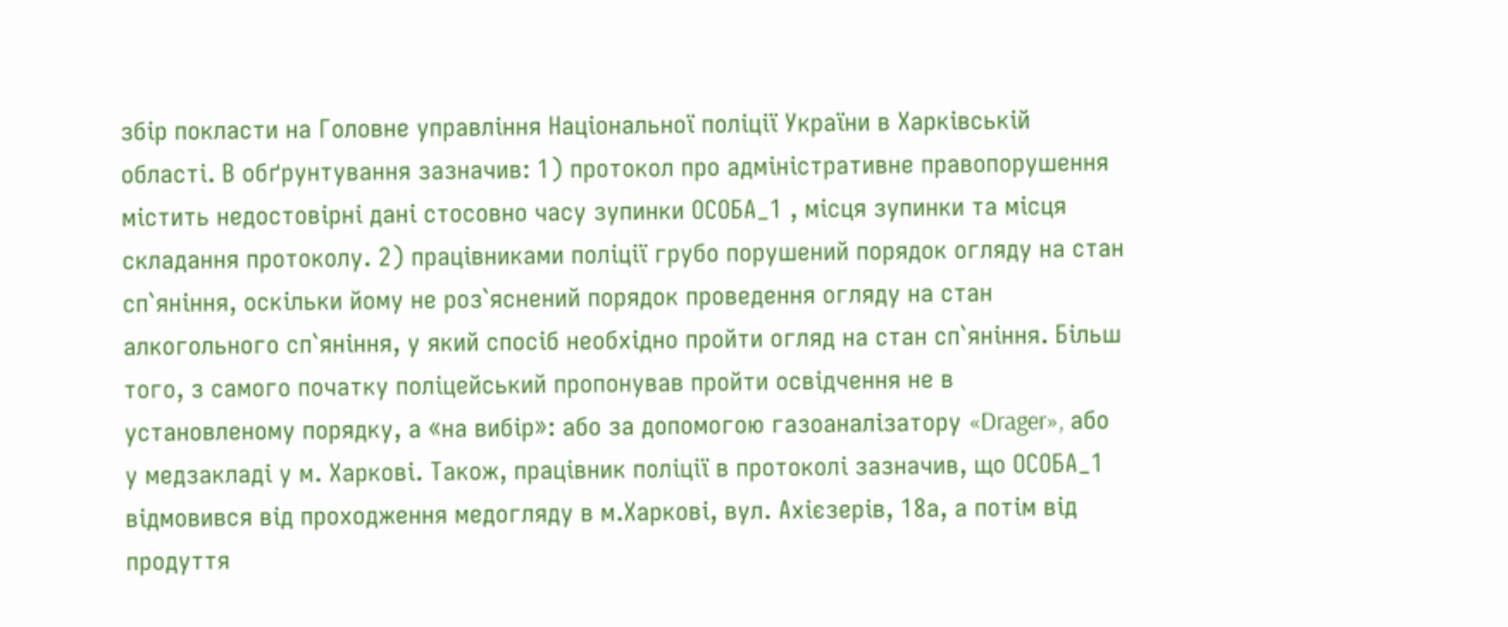збір покласти на Головне управління Національної поліції України в Харківській області. В обґрунтування зазначив: 1) протокол про адміністративне правопорушення містить недостовірні дані стосовно часу зупинки ОСОБА_1 , місця зупинки та місця складання протоколу. 2) працівниками поліції грубо порушений порядок огляду на стан сп`яніння, оскільки йому не роз`яснений порядок проведення огляду на стан алкогольного сп`яніння, у який спосіб необхідно пройти огляд на стан сп`яніння. Більш того, з самого початку поліцейський пропонував пройти освідчення не в установленому порядку, а «на вибір»: або за допомогою газоаналізатору «Drager», або у медзакладі у м. Харкові. Також, працівник поліції в протоколі зазначив, що ОСОБА_1 відмовився від проходження медогляду в м.Харкові, вул. Ахієзерів, 18а, а потім від продуття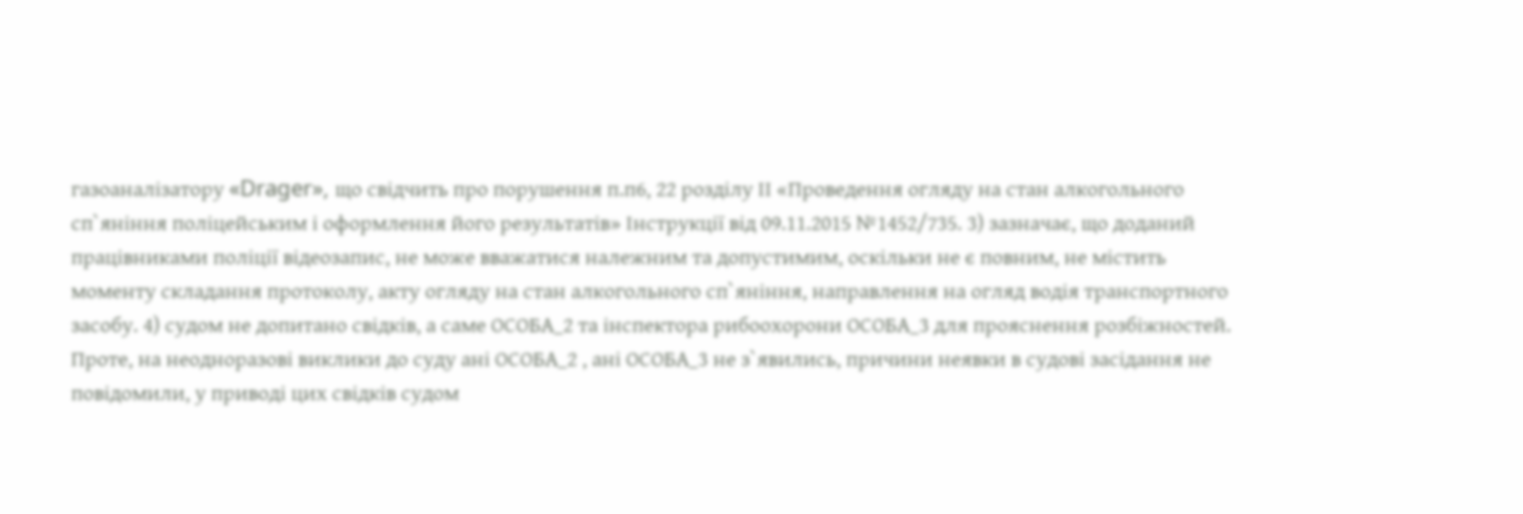газоаналізатору «Drager», що свідчить про порушення п.п6, 22 розділу ІІ «Проведення огляду на стан алкогольного сп`яніння поліцейським і оформлення його результатів» Інструкції від 09.11.2015 №1452/735. 3) зазначає, що доданий працівниками поліції відеозапис, не може вважатися належним та допустимим, оскільки не є повним, не містить моменту складання протоколу, акту огляду на стан алкогольного сп`яніння, направлення на огляд водія транспортного засобу. 4) судом не допитано свідків, а саме ОСОБА_2 та інспектора рибоохорони ОСОБА_3 для прояснення розбіжностей. Проте, на неодноразові виклики до суду ані ОСОБА_2 , ані ОСОБА_3 не з`явились, причини неявки в судові засідання не повідомили, у приводі цих свідків судом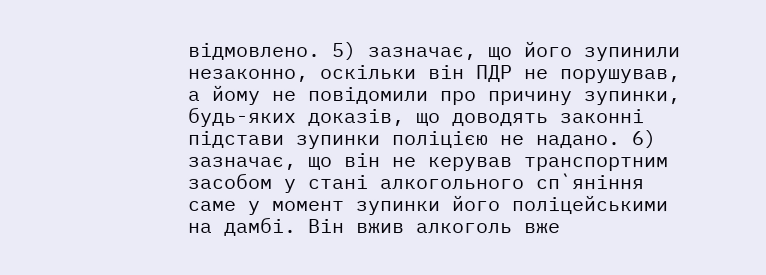відмовлено. 5) зазначає, що його зупинили незаконно, оскільки він ПДР не порушував, а йому не повідомили про причину зупинки, будь-яких доказів, що доводять законні підстави зупинки поліцією не надано. 6) зазначає, що він не керував транспортним засобом у стані алкогольного сп`яніння саме у момент зупинки його поліцейськими на дамбі. Він вжив алкоголь вже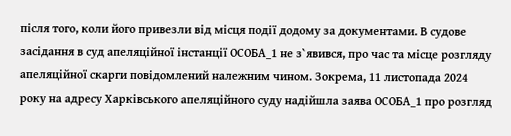після того, коли його привезли від місця події додому за документами. В судове засідання в суд апеляційної інстанції ОСОБА_1 не з`явився, про час та місце розгляду апеляційної скарги повідомлений належним чином. Зокрема, 11 листопада 2024 року на адресу Харківського апеляційного суду надійшла заява ОСОБА_1 про розгляд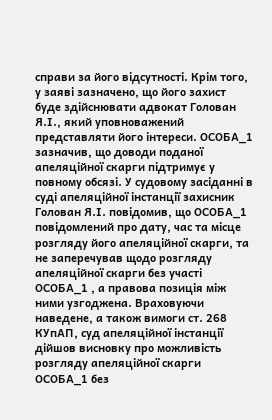справи за його відсутності. Крім того, у заяві зазначено, що його захист буде здійснювати адвокат Голован Я.І., який уповноважений представляти його інтереси. ОСОБА_1 зазначив, що доводи поданої апеляційної скарги підтримує у повному обсязі. У судовому засіданні в суді апеляційної інстанції захисник Голован Я.І. повідомив, що ОСОБА_1 повідомлений про дату, час та місце розгляду його апеляційної скарги, та не заперечував щодо розгляду апеляційної скарги без участі ОСОБА_1 , а правова позиція між ними узгоджена. Враховуючи наведене, а також вимоги ст. 268 КУпАП, суд апеляційної інстанції дійшов висновку про можливість розгляду апеляційної скарги ОСОБА_1 без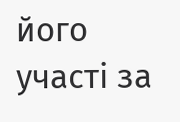його участі за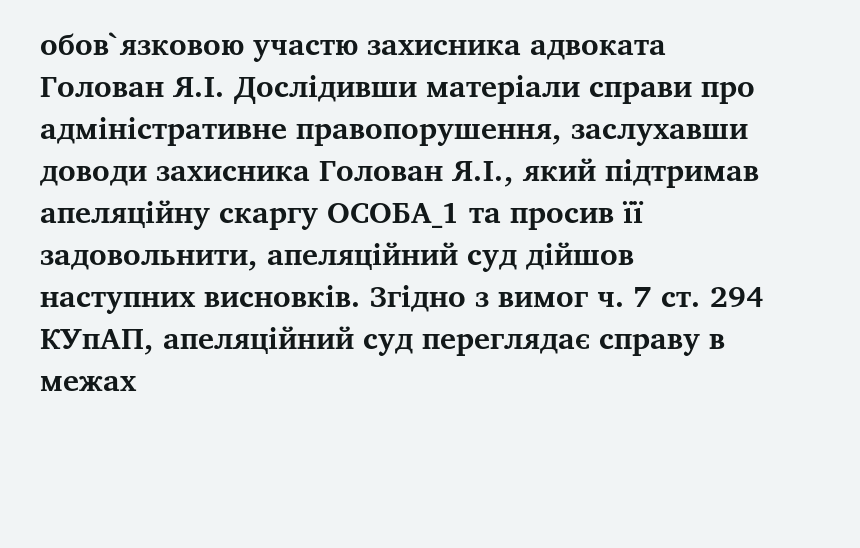обов`язковою участю захисника адвоката Голован Я.І. Дослідивши матеріали справи про адміністративне правопорушення, заслухавши доводи захисника Голован Я.І., який підтримав апеляційну скаргу ОСОБА_1 та просив її задовольнити, апеляційний суд дійшов наступних висновків. Згідно з вимог ч. 7 ст. 294 КУпАП, апеляційний суд переглядає справу в межах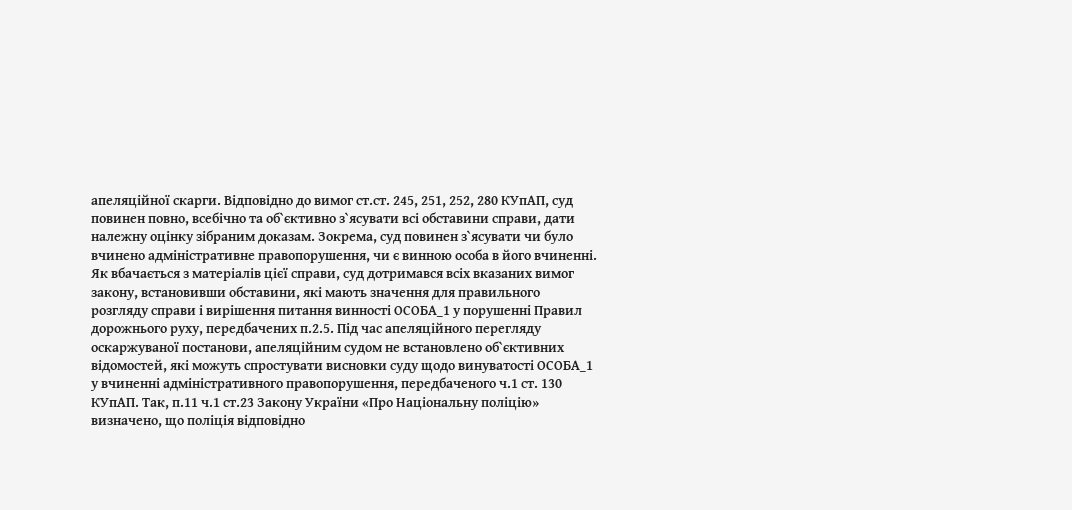апеляційної скарги. Відповідно до вимог ст.ст. 245, 251, 252, 280 КУпАП, суд повинен повно, всебічно та об`єктивно з`ясувати всі обставини справи, дати належну оцінку зібраним доказам. Зокрема, суд повинен з`ясувати чи було вчинено адміністративне правопорушення, чи є винною особа в його вчиненні. Як вбачається з матеріалів цієї справи, суд дотримався всіх вказаних вимог закону, встановивши обставини, які мають значення для правильного розгляду справи і вирішення питання винності ОСОБА_1 у порушенні Правил дорожнього руху, передбачених п.2.5. Під час апеляційного перегляду оскаржуваної постанови, апеляційним судом не встановлено об`єктивних відомостей, які можуть спростувати висновки суду щодо винуватості ОСОБА_1 у вчиненні адміністративного правопорушення, передбаченого ч.1 ст. 130 КУпАП. Так, п.11 ч.1 ст.23 Закону України «Про Національну поліцію» визначено, що поліція відповідно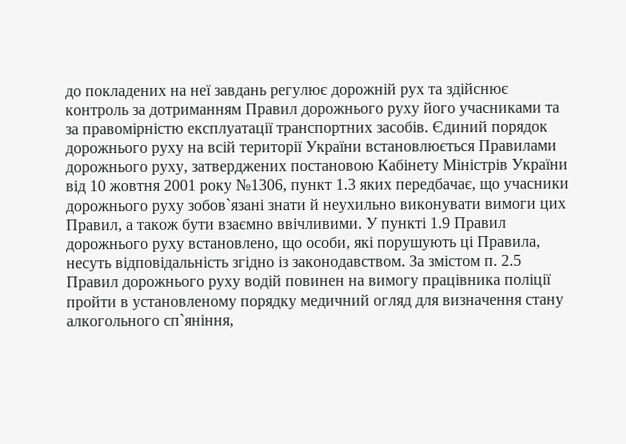до покладених на неї завдань регулює дорожній рух та здійснює контроль за дотриманням Правил дорожнього руху його учасниками та за правомірністю експлуатації транспортних засобів. Єдиний порядок дорожнього руху на всій території України встановлюється Правилами дорожнього руху, затверджених постановою Кабінету Міністрів України від 10 жовтня 2001 року №1306, пункт 1.3 яких передбачає, що учасники дорожнього руху зобов`язані знати й неухильно виконувати вимоги цих Правил, а також бути взаємно ввічливими. У пункті 1.9 Правил дорожнього руху встановлено, що особи, які порушують ці Правила, несуть відповідальність згідно із законодавством. За змістом п. 2.5 Правил дорожнього руху водій повинен на вимогу працівника поліції пройти в установленому порядку медичний огляд для визначення стану алкогольного сп`яніння,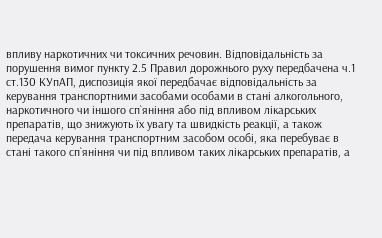впливу наркотичних чи токсичних речовин. Відповідальність за порушення вимог пункту 2.5 Правил дорожнього руху передбачена ч.1 ст.130 КУпАП, диспозиція якої передбачає відповідальність за керування транспортними засобами особами в стані алкогольного, наркотичного чи іншого сп`яніння або під впливом лікарських препаратів, що знижують їх увагу та швидкість реакції, а також передача керування транспортним засобом особі, яка перебуває в стані такого сп`яніння чи під впливом таких лікарських препаратів, а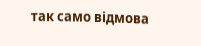так само відмова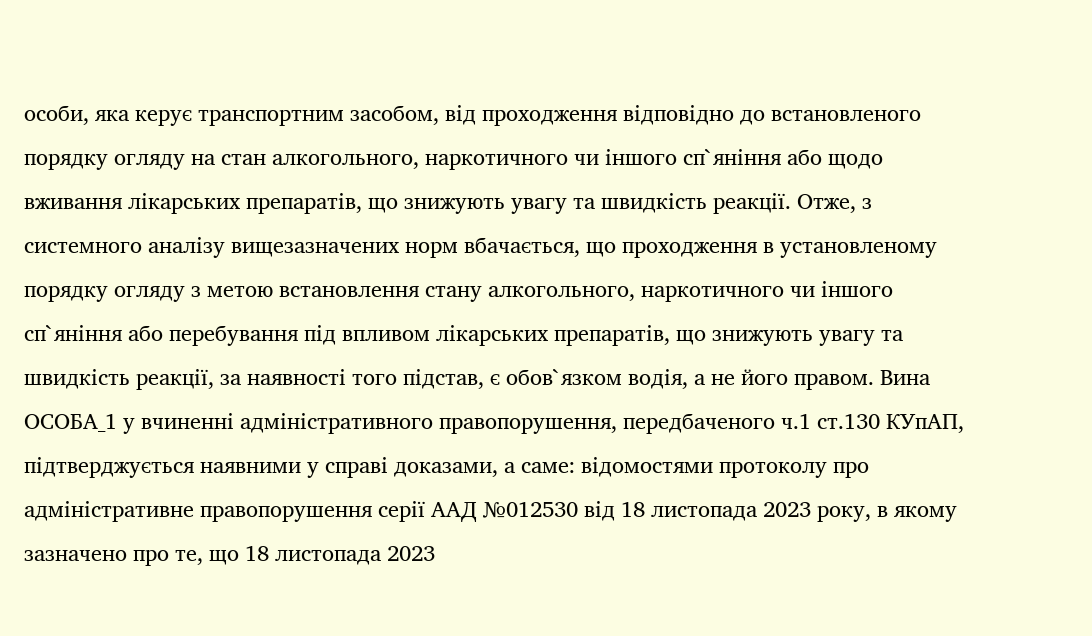особи, яка керує транспортним засобом, від проходження відповідно до встановленого порядку огляду на стан алкогольного, наркотичного чи іншого сп`яніння або щодо вживання лікарських препаратів, що знижують увагу та швидкість реакції. Отже, з системного аналізу вищезазначених норм вбачається, що проходження в установленому порядку огляду з метою встановлення стану алкогольного, наркотичного чи іншого сп`яніння або перебування під впливом лікарських препаратів, що знижують увагу та швидкість реакції, за наявності того підстав, є обов`язком водія, а не його правом. Вина ОСОБА_1 у вчиненні адміністративного правопорушення, передбаченого ч.1 ст.130 КУпАП, підтверджується наявними у справі доказами, а саме: відомостями протоколу про адміністративне правопорушення серії ААД №012530 від 18 листопада 2023 року, в якому зазначено про те, що 18 листопада 2023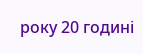року 20 годині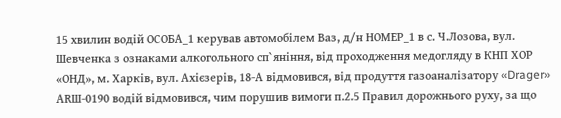15 хвилин водій ОСОБА_1 керував автомобілем Ваз, д/н НОМЕР_1 в с. Ч.Лозова, вул. Шевченка з ознаками алкогольного сп`яніння, від проходження медогляду в КНП ХОР «ОНД», м. Харків, вул. Ахієзерів, 18-А відмовився, від продуття газоаналізатору «Drager» ARШ-0190 водій відмовився, чим порушив вимоги п.2.5 Правил дорожнього руху, за що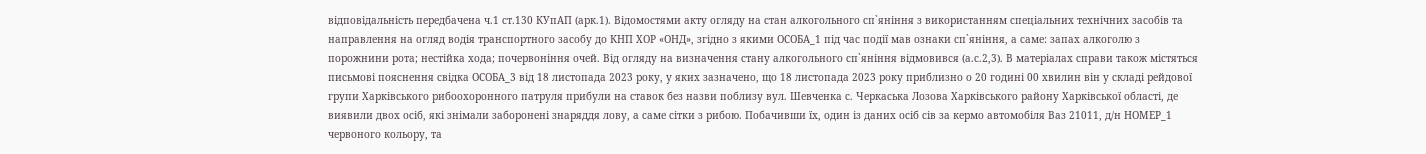відповідальність передбачена ч.1 ст.130 КУпАП (арк.1). Відомостями акту огляду на стан алкогольного сп`яніння з використанням спеціальних технічних засобів та направлення на огляд водія транспортного засобу до КНП ХОР «ОНД», згідно з якими ОСОБА_1 під час події мав ознаки сп`яніння, а саме: запах алкоголю з порожнини рота; нестійка хода; почервоніння очей. Від огляду на визначення стану алкогольного сп`яніння відмовився (а.с.2,3). В матеріалах справи також містяться письмові пояснення свідка ОСОБА_3 від 18 листопада 2023 року, у яких зазначено, що 18 листопада 2023 року приблизно о 20 годині 00 хвилин він у складі рейдової групи Харківського рибоохоронного патруля прибули на ставок без назви поблизу вул. Шевченка с. Черкаська Лозова Харківського району Харківської області, де виявили двох осіб, які знімали заборонені знаряддя лову, а саме сітки з рибою. Побачивши їх, один із даних осіб сів за кермо автомобіля Ваз 21011, д/н НОМЕР_1 червоного кольору, та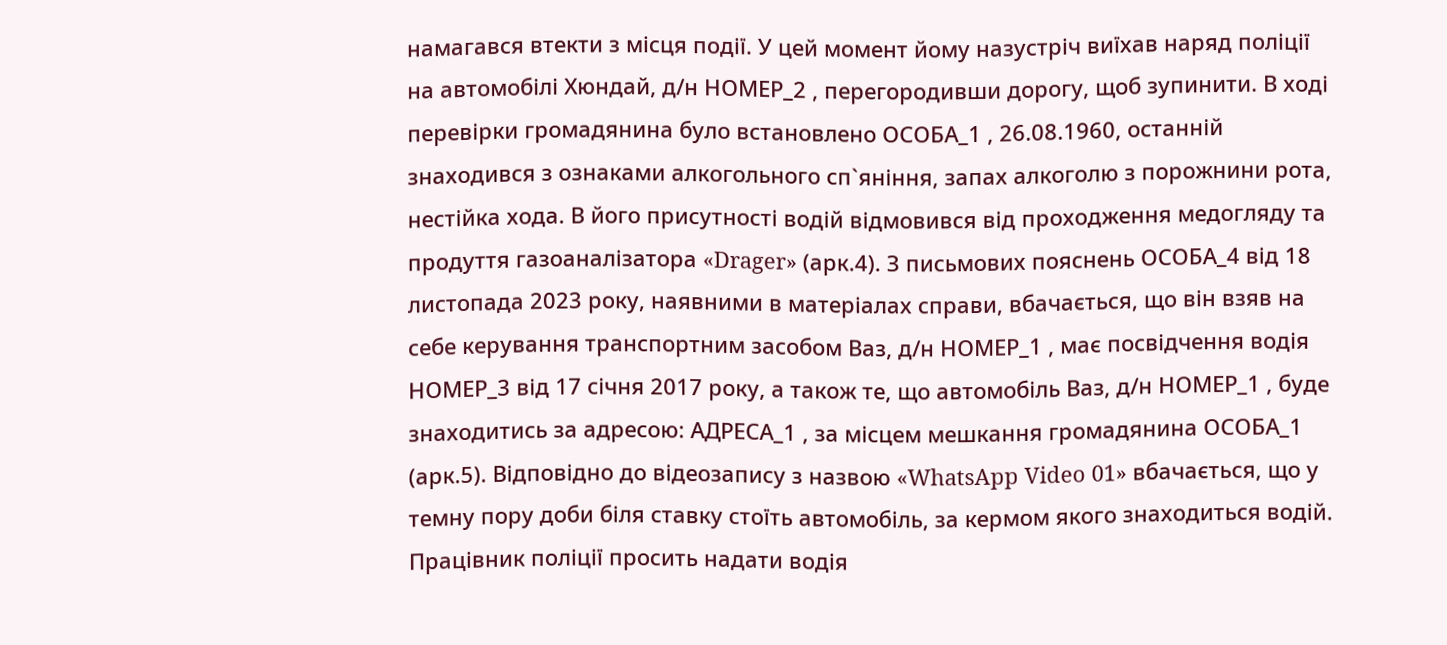намагався втекти з місця події. У цей момент йому назустріч виїхав наряд поліції на автомобілі Хюндай, д/н НОМЕР_2 , перегородивши дорогу, щоб зупинити. В ході перевірки громадянина було встановлено ОСОБА_1 , 26.08.1960, останній знаходився з ознаками алкогольного сп`яніння, запах алкоголю з порожнини рота, нестійка хода. В його присутності водій відмовився від проходження медогляду та продуття газоаналізатора «Drager» (арк.4). З письмових пояснень ОСОБА_4 від 18 листопада 2023 року, наявними в матеріалах справи, вбачається, що він взяв на себе керування транспортним засобом Ваз, д/н НОМЕР_1 , має посвідчення водія НОМЕР_3 від 17 січня 2017 року, а також те, що автомобіль Ваз, д/н НОМЕР_1 , буде знаходитись за адресою: АДРЕСА_1 , за місцем мешкання громадянина ОСОБА_1 (арк.5). Відповідно до відеозапису з назвою «WhatsApp Video 01» вбачається, що у темну пору доби біля ставку стоїть автомобіль, за кермом якого знаходиться водій. Працівник поліції просить надати водія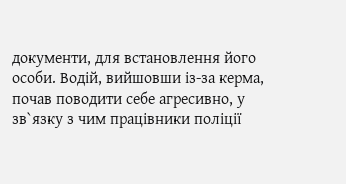документи, для встановлення його особи. Водій, вийшовши із-за керма, почав поводити себе агресивно, у зв`язку з чим працівники поліції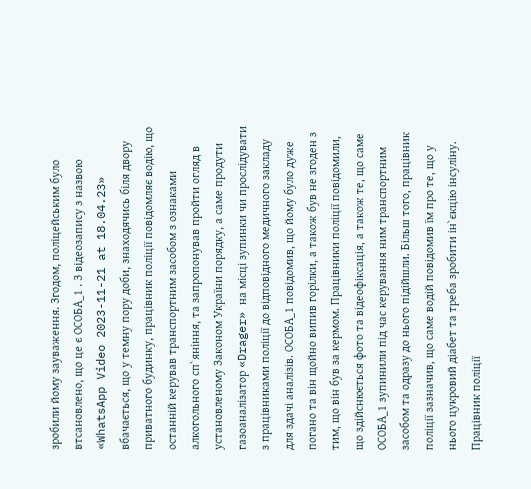зробили йому зауваження. Згодом, поліцейським було втсановлено, що це є ОСОБА_1 . З відеозапису з назвою «WhatsApp Video 2023-11-21 at 18.04.23» вбачається, що у темну пору доби, знаходячись біля двору приватного будинку, працівник поліції повідомляє водію, що останній керував транспортним засобом з ознаками алкогольного сп`яніння, та запропонував пройти огляд в установленому Законом України порядку, а саме продути газоаналізатор «Drager» на місці зупинки чи прослідувати з працівниками поліції до відповідного медичного закладу для здачі аналізів. ОСОБА_1 повідомив, що йому було дуже погано та він щойно випив горілки, а також був не згоден з тим, що він був за кермом. Працівники поліції повідомили, що здійснюється фото та відеофіксація, а також те, що саме ОСОБА_1 зупинили під час керування ним транспортним засобом та одразу до нього підійшли. Більш того, працівник поліції зазначив, що саме водій повідомив їм про те, що у нього цукровий діабет та треба зробити ін`єкцію інсуліну. Працівник поліції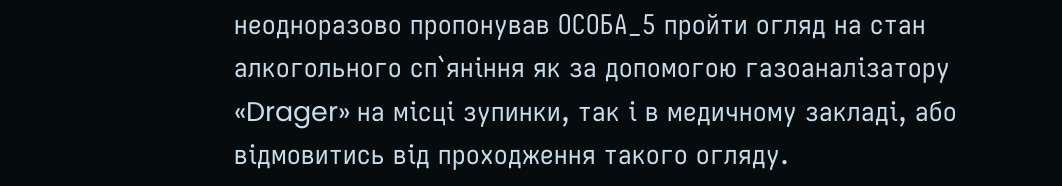неодноразово пропонував ОСОБА_5 пройти огляд на стан алкогольного сп`яніння як за допомогою газоаналізатору «Drager» на місці зупинки, так і в медичному закладі, або відмовитись від проходження такого огляду.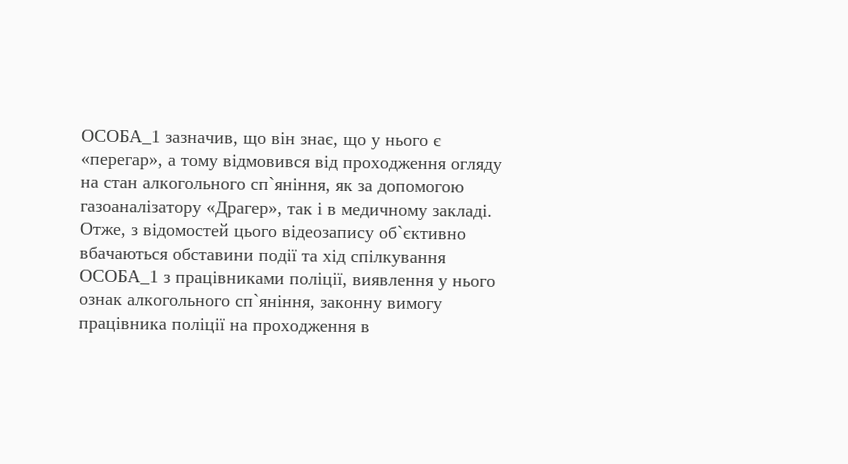ОСОБА_1 зазначив, що він знає, що у нього є «перегар», а тому відмовився від проходження огляду на стан алкогольного сп`яніння, як за допомогою газоаналізатору «Драгер», так і в медичному закладі. Отже, з відомостей цього відеозапису об`єктивно вбачаються обставини події та хід спілкування ОСОБА_1 з працівниками поліції, виявлення у нього ознак алкогольного сп`яніння, законну вимогу працівника поліції на проходження в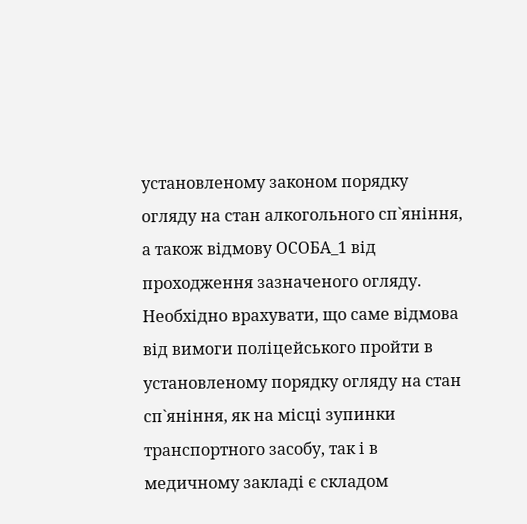установленому законом порядку огляду на стан алкогольного сп`яніння, а також відмову ОСОБА_1 від проходження зазначеного огляду. Необхідно врахувати, що саме відмова від вимоги поліцейського пройти в установленому порядку огляду на стан сп`яніння, як на місці зупинки транспортного засобу, так і в медичному закладі є складом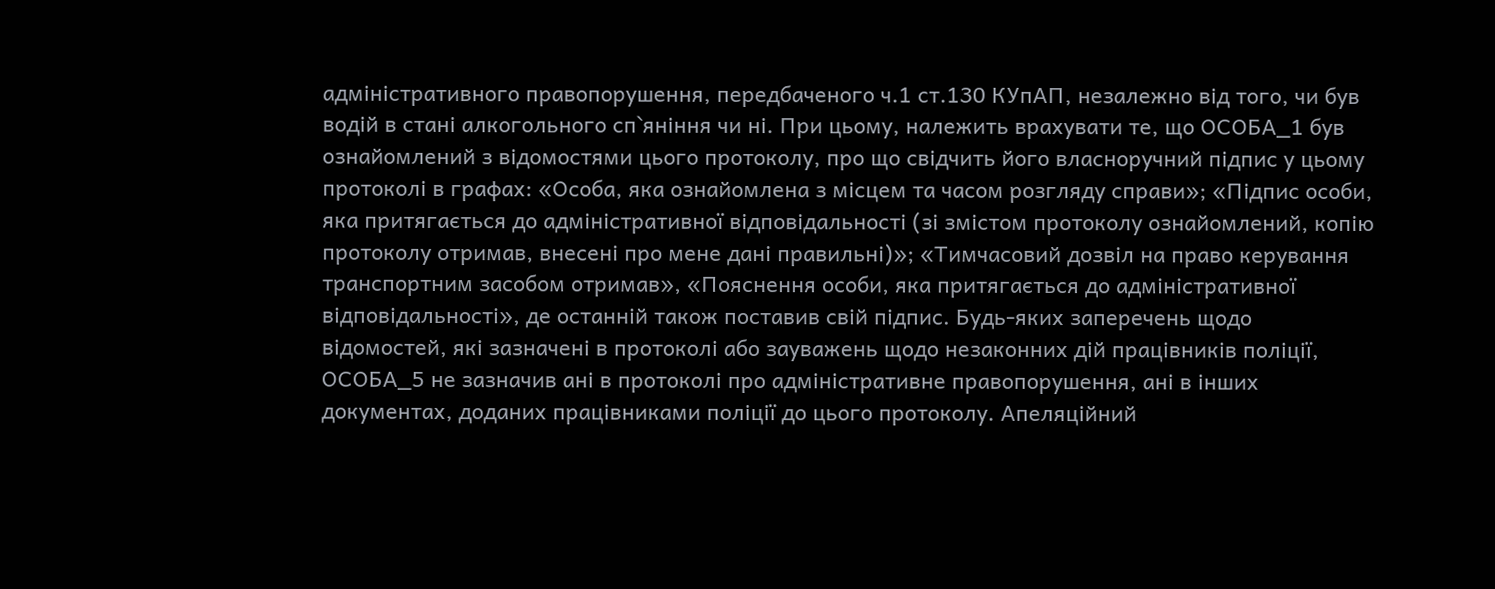адміністративного правопорушення, передбаченого ч.1 ст.130 КУпАП, незалежно від того, чи був водій в стані алкогольного сп`яніння чи ні. При цьому, належить врахувати те, що ОСОБА_1 був ознайомлений з відомостями цього протоколу, про що свідчить його власноручний підпис у цьому протоколі в графах: «Особа, яка ознайомлена з місцем та часом розгляду справи»; «Підпис особи, яка притягається до адміністративної відповідальності (зі змістом протоколу ознайомлений, копію протоколу отримав, внесені про мене дані правильні)»; «Тимчасовий дозвіл на право керування транспортним засобом отримав», «Пояснення особи, яка притягається до адміністративної відповідальності», де останній також поставив свій підпис. Будь-яких заперечень щодо відомостей, які зазначені в протоколі або зауважень щодо незаконних дій працівників поліції, ОСОБА_5 не зазначив ані в протоколі про адміністративне правопорушення, ані в інших документах, доданих працівниками поліції до цього протоколу. Апеляційний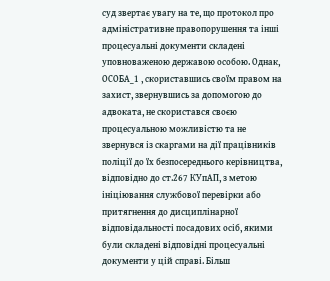суд звертає увагу на те, що протокол про адміністративне правопорушення та інші процесуальні документи складені уповноваженою державою особою. Однак, ОСОБА_1 , скориставшись своїм правом на захист, звернувшись за допомогою до адвоката, не скористався своєю процесуальною можливістю та не звернувся із скаргами на дії працівників поліції до їх безпосереднього керівництва, відповідно до ст.267 КУпАП, з метою ініціювання службової перевірки або притягнення до дисциплінарної відповідальності посадових осіб, якими були складені відповідні процесуальні документи у цій справі. Більш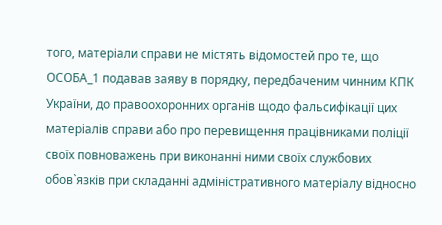того, матеріали справи не містять відомостей про те, що ОСОБА_1 подавав заяву в порядку, передбаченим чинним КПК України, до правоохоронних органів щодо фальсифікації цих матеріалів справи або про перевищення працівниками поліції своїх повноважень при виконанні ними своїх службових обов`язків при складанні адміністративного матеріалу відносно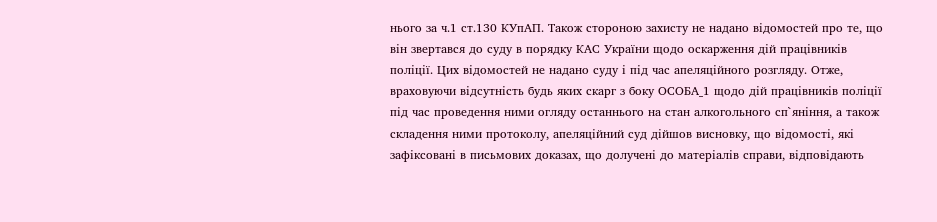нього за ч.1 ст.130 КУпАП. Також стороною захисту не надано відомостей про те, що він звертався до суду в порядку КАС України щодо оскарження дій працівників поліції. Цих відомостей не надано суду і під час апеляційного розгляду. Отже, враховуючи відсутність будь яких скарг з боку ОСОБА_1 щодо дій працівників поліції під час проведення ними огляду останнього на стан алкогольного сп`яніння, а також складення ними протоколу, апеляційний суд дійшов висновку, що відомості, які зафіксовані в письмових доказах, що долучені до матеріалів справи, відповідають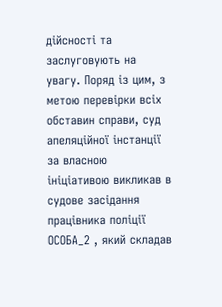дійсності та заслуговують на увагу. Поряд із цим, з метою перевірки всіх обставин справи, суд апеляційної інстанції за власною ініціативою викликав в судове засідання працівника поліції ОСОБА_2 , який складав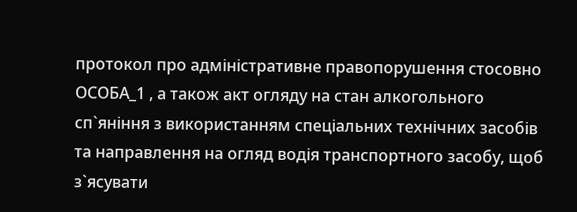протокол про адміністративне правопорушення стосовно ОСОБА_1 , а також акт огляду на стан алкогольного сп`яніння з використанням спеціальних технічних засобів та направлення на огляд водія транспортного засобу, щоб з`ясувати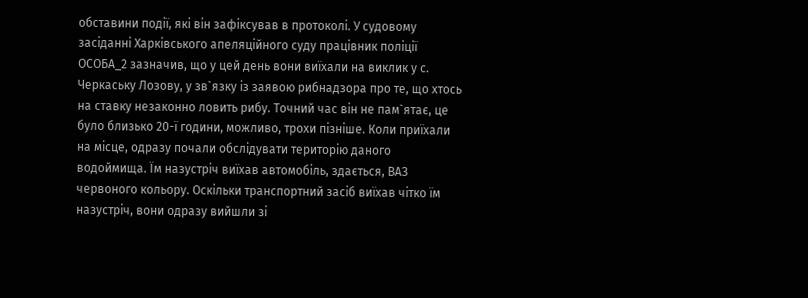обставини події, які він зафіксував в протоколі. У судовому засіданні Харківського апеляційного суду працівник поліції ОСОБА_2 зазначив, що у цей день вони виїхали на виклик у с. Черкаську Лозову, у зв`язку із заявою рибнадзора про те, що хтось на ставку незаконно ловить рибу. Точний час він не пам`ятає, це було близько 20-ї години, можливо, трохи пізніше. Коли приїхали на місце, одразу почали обслідувати територію даного водоймища. Їм назустріч виїхав автомобіль, здається, ВАЗ червоного кольору. Оскільки транспортний засіб виїхав чітко їм назустріч, вони одразу вийшли зі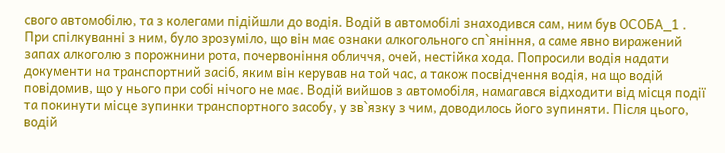свого автомобілю, та з колегами підійшли до водія. Водій в автомобілі знаходився сам, ним був ОСОБА_1 . При спілкуванні з ним, було зрозуміло, що він має ознаки алкогольного сп`яніння, а саме явно виражений запах алкоголю з порожнини рота, почервоніння обличчя, очей, нестійка хода. Попросили водія надати документи на транспортний засіб, яким він керував на той час, а також посвідчення водія, на що водій повідомив, що у нього при собі нічого не має. Водій вийшов з автомобіля, намагався відходити від місця події та покинути місце зупинки транспортного засобу, у зв`язку з чим, доводилось його зупиняти. Після цього, водій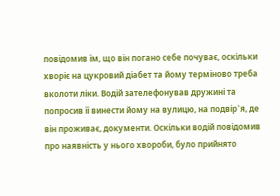повідомив їм, що він погано себе почуває, оскільки хворіє на цукровий діабет та йому терміново треба вколоти ліки. Водій зателефонував дружині та попросив її винести йому на вулицю, на подвір`я, де він проживає, документи. Оскільки водій повідомив про наявність у нього хвороби, було прийнято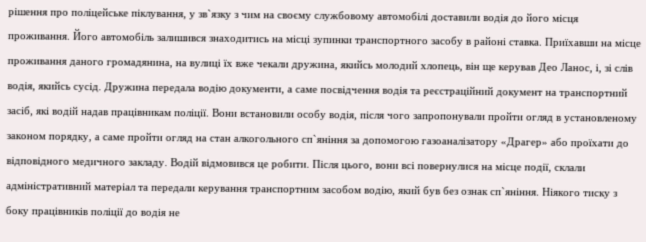рішення про поліцейське піклування, у зв`язку з чим на своєму службовому автомобілі доставили водія до його місця проживання. Його автомобіль залишився знаходитись на місці зупинки транспортного засобу в районі ставка. Приїхавши на місце проживання даного громадянина, на вулиці їх вже чекали дружина, якийсь молодий хлопець, він ще керував Део Ланос, і, зі слів водія, якийсь сусід. Дружина передала водію документи, а саме посвідчення водія та реєстраційний документ на транспортний засіб, які водій надав працівникам поліції. Вони встановили особу водія, після чого запропонували пройти огляд в установленому законом порядку, а саме пройти огляд на стан алкогольного сп`яніння за допомогою газоаналізатору «Драгер» або проїхати до відповідного медичного закладу. Водій відмовився це робити. Після цього, вони всі повернулися на місце події, склали адміністративний матеріал та передали керування транспортним засобом водію, який був без ознак сп`яніння. Ніякого тиску з боку працівників поліції до водія не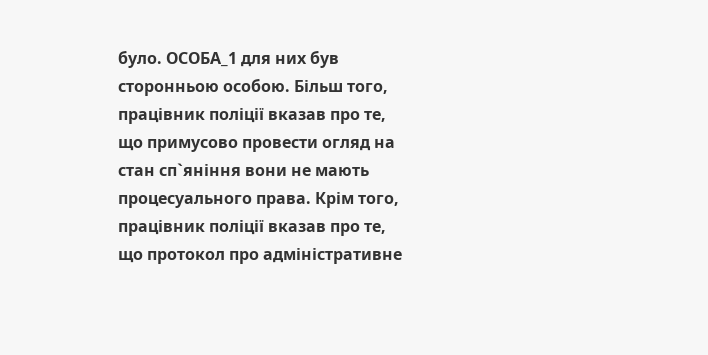було. ОСОБА_1 для них був сторонньою особою. Більш того, працівник поліції вказав про те, що примусово провести огляд на стан сп`яніння вони не мають процесуального права. Крім того, працівник поліції вказав про те, що протокол про адміністративне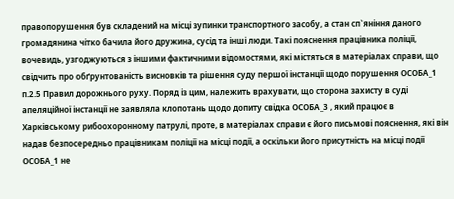правопорушення був складений на місці зупинки транспортного засобу, а стан сп`яніння даного громадянина чітко бачила його дружина, сусід та інші люди. Такі пояснення працівника поліції, вочевидь, узгоджуються з іншими фактичними відомостями, які містяться в матеріалах справи, що свідчить про обґрунтованість висновків та рішення суду першої інстанції щодо порушення ОСОБА_1 п.2.5 Правил дорожнього руху. Поряд із цим, належить врахувати, що сторона захисту в суді апеляційної інстанції не заявляла клопотань щодо допиту свідка ОСОБА_3 , який працює в Харківському рибоохоронному патрулі, проте, в матеріалах справи є його письмові пояснення, які він надав безпосередньо працівникам поліції на місці події, а оскільки його присутність на місці події ОСОБА_1 не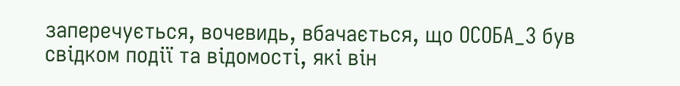заперечується, вочевидь, вбачається, що ОСОБА_3 був свідком події та відомості, які він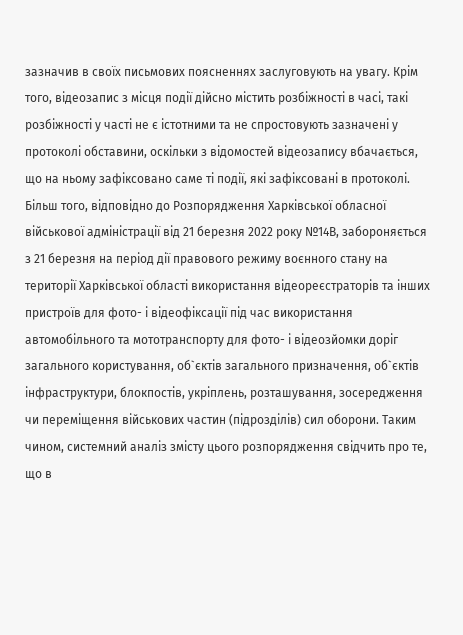зазначив в своїх письмових поясненнях заслуговують на увагу. Крім того, відеозапис з місця події дійсно містить розбіжності в часі, такі розбіжності у часті не є істотними та не спростовують зазначені у протоколі обставини, оскільки з відомостей відеозапису вбачається, що на ньому зафіксовано саме ті події, які зафіксовані в протоколі. Більш того, відповідно до Розпорядження Харківської обласної військової адміністрації від 21 березня 2022 року №14В, забороняється з 21 березня на період дії правового режиму воєнного стану на території Харківської області використання відеореєстраторів та інших пристроїв для фото- і відеофіксації під час використання автомобільного та мототранспорту для фото- і відеозйомки доріг загального користування, об`єктів загального призначення, об`єктів інфраструктури, блокпостів, укріплень, розташування, зосередження чи переміщення військових частин (підрозділів) сил оборони. Таким чином, системний аналіз змісту цього розпорядження свідчить про те, що в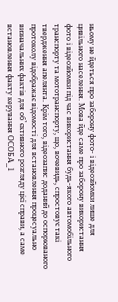ньому не йдеться про заборону фото- і відеозйомки лише для цивільного населення. Мова йде саме про заборону використання фото і відеозйомки під час використання будь-якого автомобільного транспорту та мототранспорту, що, вочевидь, спростовує такі твердження апелянта. Крім того, відеозапис доданий до оспорюваного протоколу відображає відомості для встановлення процесуально визначальних фактів для об`єктивного розгляду цієї справи, а саме встановлення факту керування ОСОБА_1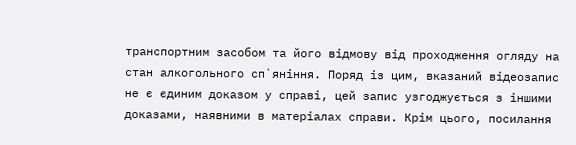транспортним засобом та його відмову від проходження огляду на стан алкогольного сп`яніння. Поряд із цим, вказаний відеозапис не є єдиним доказом у справі, цей запис узгоджується з іншими доказами, наявними в матеріалах справи. Крім цього, посилання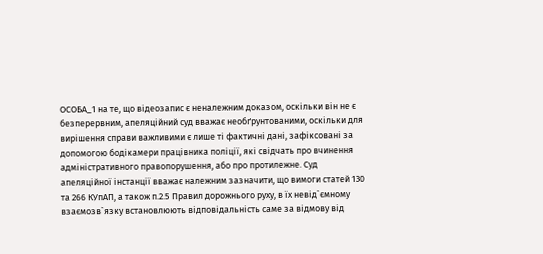ОСОБА_1 на те, що відеозапис є неналежним доказом, оскільки він не є безперервним, апеляційний суд вважає необґрунтованими, оскільки для вирішення справи важливими є лише ті фактичні дані, зафіксовані за допомогою бодікамери працівника поліції, які свідчать про вчинення адміністративного правопорушення, або про протилежне. Суд апеляційної інстанції вважає належним зазначити, що вимоги статей 130 та 266 КУпАП, а також п.2.5 Правил дорожнього руху, в їх невід`ємному взаємозв`язку встановлюють відповідальність саме за відмову від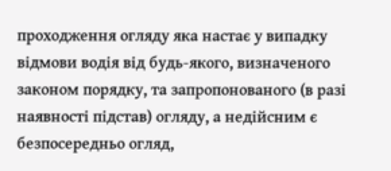проходження огляду яка настає у випадку відмови водія від будь-якого, визначеного законом порядку, та запропонованого (в разі наявності підстав) огляду, а недійсним є безпосередньо огляд,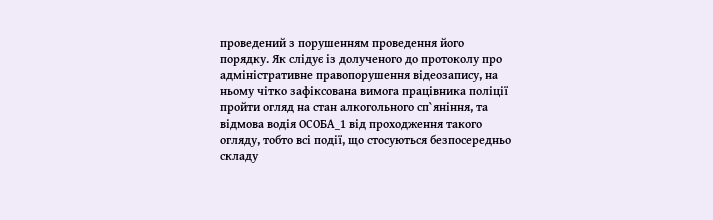проведений з порушенням проведення його порядку. Як слідує із долученого до протоколу про адміністративне правопорушення відеозапису, на ньому чітко зафіксована вимога працівника поліції пройти огляд на стан алкогольного сп`яніння, та відмова водія ОСОБА_1 від проходження такого огляду, тобто всі події, що стосуються безпосередньо складу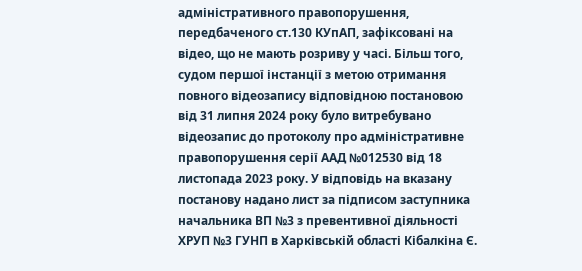адміністративного правопорушення, передбаченого ст.130 КУпАП, зафіксовані на відео, що не мають розриву у часі. Більш того, судом першої інстанції з метою отримання повного відеозапису відповідною постановою від 31 липня 2024 року було витребувано відеозапис до протоколу про адміністративне правопорушення серії ААД №012530 від 18 листопада 2023 року. У відповідь на вказану постанову надано лист за підписом заступника начальника ВП №3 з превентивної діяльності ХРУП №3 ГУНП в Харківській області Кібалкіна Є.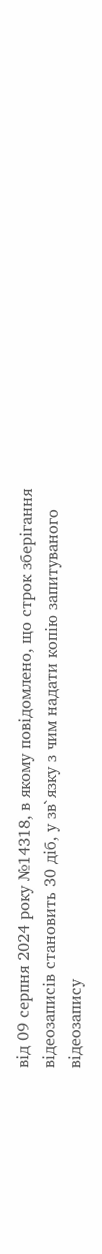від 09 серпня 2024 року №14318, в якому повідомлено, що строк зберігання відеозаписів становить 30 діб, у зв`язку з чим надати копію запитуваного відеозапису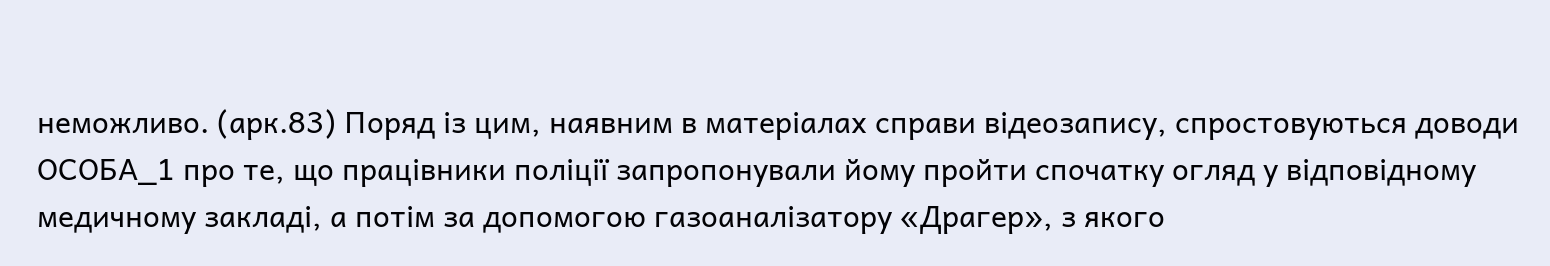неможливо. (арк.83) Поряд із цим, наявним в матеріалах справи відеозапису, спростовуються доводи ОСОБА_1 про те, що працівники поліції запропонували йому пройти спочатку огляд у відповідному медичному закладі, а потім за допомогою газоаналізатору «Драгер», з якого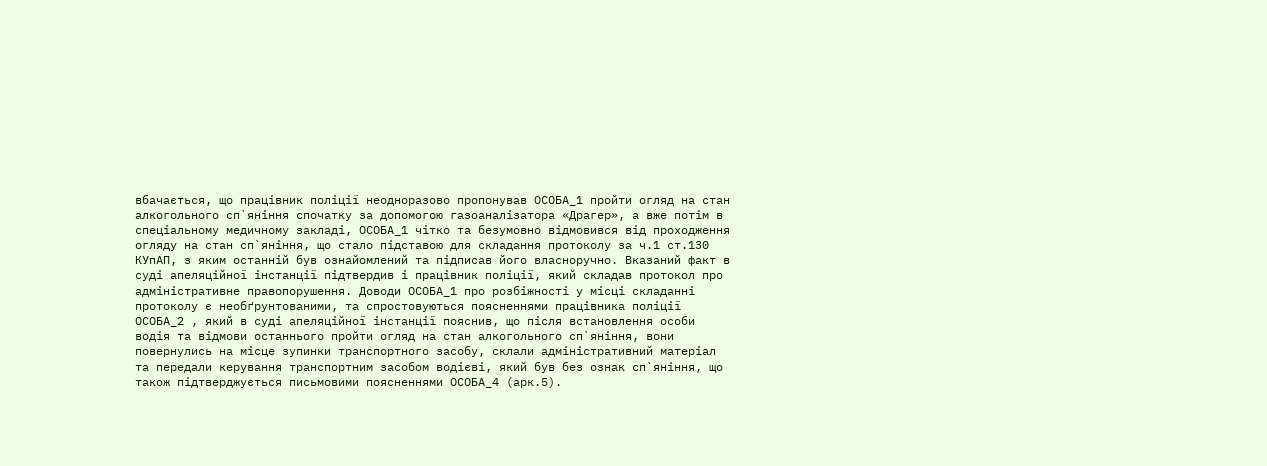вбачається, що працівник поліції неодноразово пропонував ОСОБА_1 пройти огляд на стан алкогольного сп`яніння спочатку за допомогою газоаналізатора «Драгер», а вже потім в спеціальному медичному закладі, ОСОБА_1 чітко та безумовно відмовився від проходження огляду на стан сп`яніння, що стало підставою для складання протоколу за ч.1 ст.130 КУпАП, з яким останній був ознайомлений та підписав його власноручно. Вказаний факт в суді апеляційної інстанції підтвердив і працівник поліції, який складав протокол про адміністративне правопорушення. Доводи ОСОБА_1 про розбіжності у місці складанні протоколу є необґрунтованими, та спростовуються поясненнями працівника поліції ОСОБА_2 , який в суді апеляційної інстанції пояснив, що після встановлення особи водія та відмови останнього пройти огляд на стан алкогольного сп`яніння, вони повернулись на місце зупинки транспортного засобу, склали адміністративний матеріал та передали керування транспортним засобом водієві, який був без ознак сп`яніння, що також підтверджується письмовими поясненнями ОСОБА_4 (арк.5).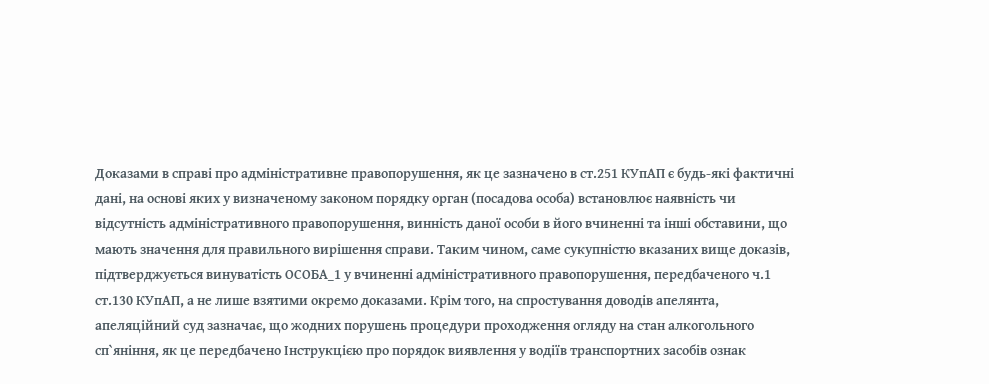Доказами в справі про адміністративне правопорушення, як це зазначено в ст.251 КУпАП є будь-які фактичні дані, на основі яких у визначеному законом порядку орган (посадова особа) встановлює наявність чи відсутність адміністративного правопорушення, винність даної особи в його вчиненні та інші обставини, що мають значення для правильного вирішення справи. Таким чином, саме сукупністю вказаних вище доказів, підтверджується винуватість ОСОБА_1 у вчиненні адміністративного правопорушення, передбаченого ч.1 ст.130 КУпАП, а не лише взятими окремо доказами. Крім того, на спростування доводів апелянта, апеляційний суд зазначає, що жодних порушень процедури проходження огляду на стан алкогольного сп`яніння, як це передбачено Інструкцією про порядок виявлення у водіїв транспортних засобів ознак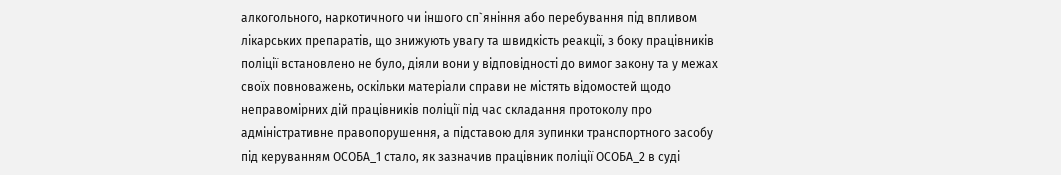алкогольного, наркотичного чи іншого сп`яніння або перебування під впливом лікарських препаратів, що знижують увагу та швидкість реакції, з боку працівників поліції встановлено не було, діяли вони у відповідності до вимог закону та у межах своїх повноважень, оскільки матеріали справи не містять відомостей щодо неправомірних дій працівників поліції під час складання протоколу про адміністративне правопорушення, а підставою для зупинки транспортного засобу під керуванням ОСОБА_1 стало, як зазначив працівник поліції ОСОБА_2 в суді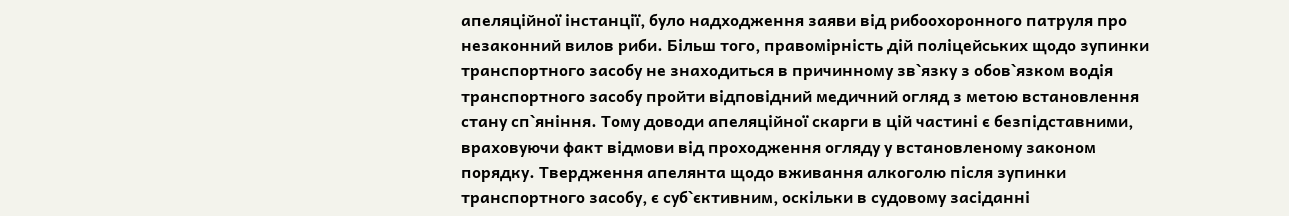апеляційної інстанції, було надходження заяви від рибоохоронного патруля про незаконний вилов риби. Більш того, правомірність дій поліцейських щодо зупинки транспортного засобу не знаходиться в причинному зв`язку з обов`язком водія транспортного засобу пройти відповідний медичний огляд з метою встановлення стану сп`яніння. Тому доводи апеляційної скарги в цій частині є безпідставними, враховуючи факт відмови від проходження огляду у встановленому законом порядку. Твердження апелянта щодо вживання алкоголю після зупинки транспортного засобу, є суб`єктивним, оскільки в судовому засіданні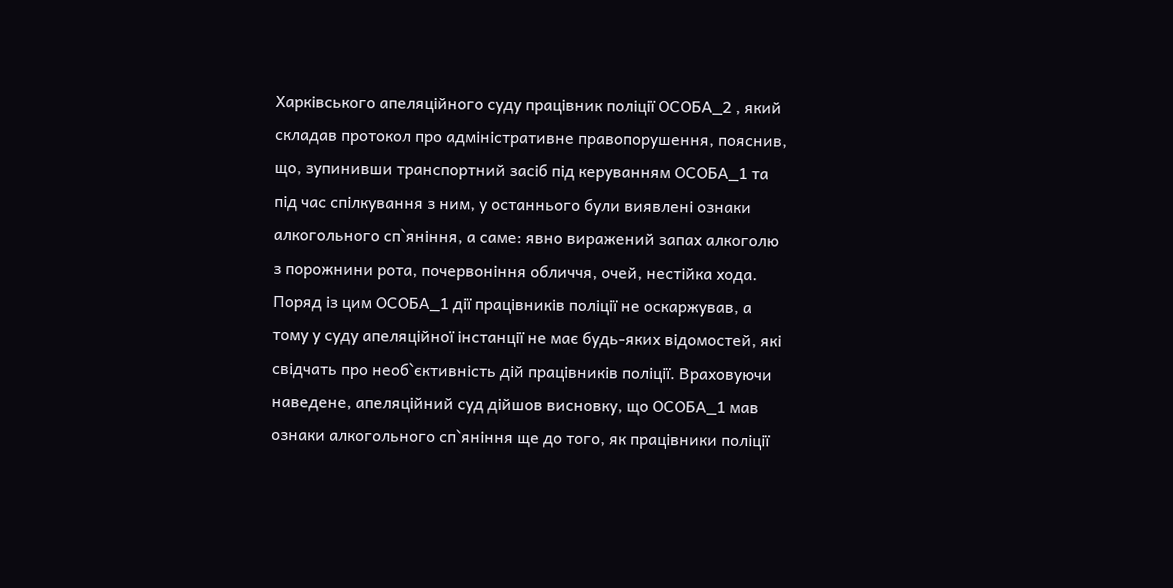Харківського апеляційного суду працівник поліції ОСОБА_2 , який складав протокол про адміністративне правопорушення, пояснив, що, зупинивши транспортний засіб під керуванням ОСОБА_1 та під час спілкування з ним, у останнього були виявлені ознаки алкогольного сп`яніння, а саме: явно виражений запах алкоголю з порожнини рота, почервоніння обличчя, очей, нестійка хода. Поряд із цим ОСОБА_1 дії працівників поліції не оскаржував, а тому у суду апеляційної інстанції не має будь-яких відомостей, які свідчать про необ`єктивність дій працівників поліції. Враховуючи наведене, апеляційний суд дійшов висновку, що ОСОБА_1 мав ознаки алкогольного сп`яніння ще до того, як працівники поліції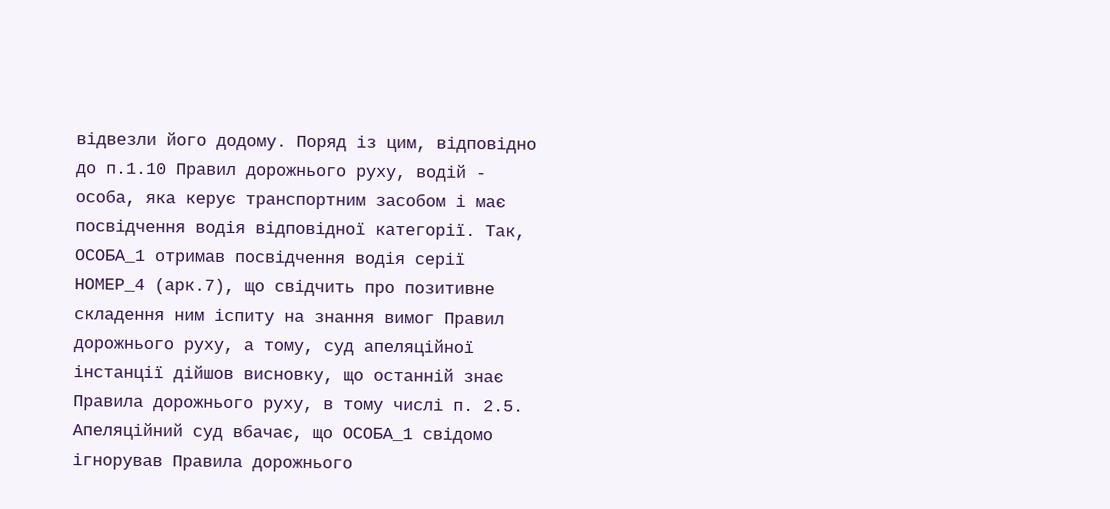відвезли його додому. Поряд із цим, відповідно до п.1.10 Правил дорожнього руху, водій - особа, яка керує транспортним засобом і має посвідчення водія відповідної категорії. Так, ОСОБА_1 отримав посвідчення водія серії НОМЕР_4 (арк.7), що свідчить про позитивне складення ним іспиту на знання вимог Правил дорожнього руху, а тому, суд апеляційної інстанції дійшов висновку, що останній знає Правила дорожнього руху, в тому числі п. 2.5. Апеляційний суд вбачає, що ОСОБА_1 свідомо ігнорував Правила дорожнього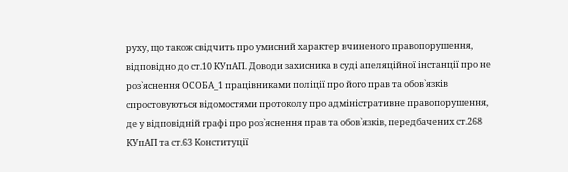руху, що також свідчить про умисний характер вчиненого правопорушення, відповідно до ст.10 КУпАП. Доводи захисника в суді апеляційної інстанції про не роз`яснення ОСОБА_1 працівниками поліції про його прав та обов`язків спростовуються відомостями протоколу про адміністративне правопорушення, де у відповідній графі про роз`яснення прав та обов`язків, передбачених ст.268 КУпАП та ст.63 Конституції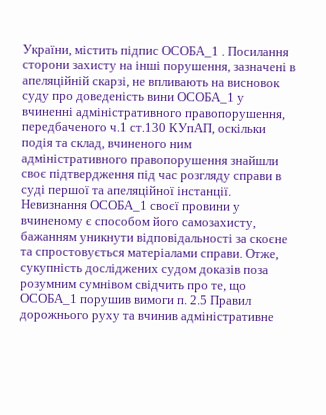України, містить підпис ОСОБА_1 . Посилання сторони захисту на інші порушення, зазначені в апеляційній скарзі, не впливають на висновок суду про доведеність вини ОСОБА_1 у вчиненні адміністративного правопорушення, передбаченого ч.1 ст.130 КУпАП, оскільки подія та склад, вчиненого ним адміністративного правопорушення знайшли своє підтвердження під час розгляду справи в суді першої та апеляційної інстанції. Невизнання ОСОБА_1 своєї провини у вчиненому є способом його самозахисту, бажанням уникнути відповідальності за скоєне та спростовується матеріалами справи. Отже, сукупність досліджених судом доказів поза розумним сумнівом свідчить про те, що ОСОБА_1 порушив вимоги п. 2.5 Правил дорожнього руху та вчинив адміністративне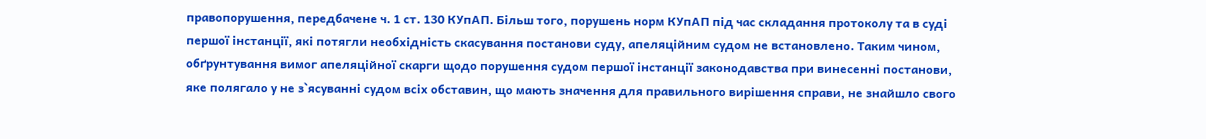правопорушення, передбачене ч. 1 ст. 130 КУпАП. Більш того, порушень норм КУпАП під час складання протоколу та в суді першої інстанції, які потягли необхідність скасування постанови суду, апеляційним судом не встановлено. Таким чином, обґрунтування вимог апеляційної скарги щодо порушення судом першої інстанції законодавства при винесенні постанови, яке полягало у не з`ясуванні судом всіх обставин, що мають значення для правильного вирішення справи, не знайшло свого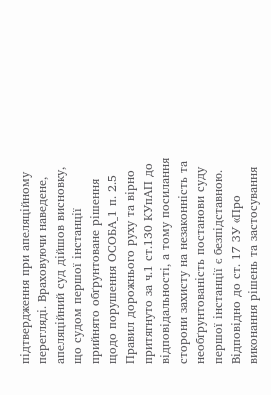підтвердження при апеляційному перегляді. Враховуючи наведене, апеляційний суд дійшов висновку, що судом першої інстанції прийнято обґрунтоване рішення щодо порушення ОСОБА_1 п. 2.5 Правил дорожнього руху та вірно притягнуто за ч.1 ст.130 КУпАП до відповідальності, а тому посилання сторони захисту на незаконність та необґрунтованість постанови суду першої інстанції є безпідставною. Відповідно до ст. 17 ЗУ «Про виконання рішень та застосування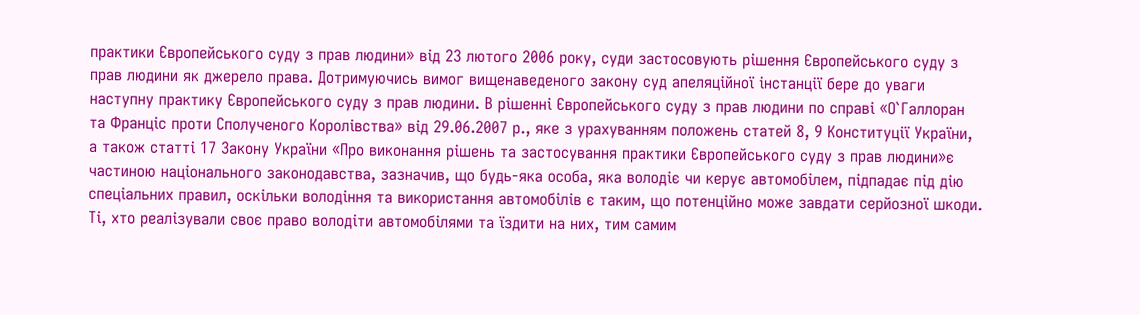практики Європейського суду з прав людини» від 23 лютого 2006 року, суди застосовують рішення Європейського суду з прав людини як джерело права. Дотримуючись вимог вищенаведеного закону суд апеляційної інстанції бере до уваги наступну практику Європейського суду з прав людини. В рішенні Європейського суду з прав людини по справі «О`Галлоран та Франціс проти Сполученого Королівства» від 29.06.2007 р., яке з урахуванням положень статей 8, 9 Конституції України, а також статті 17 Закону України «Про виконання рішень та застосування практики Європейського суду з прав людини»є частиною національного законодавства, зазначив, що будь-яка особа, яка володіє чи керує автомобілем, підпадає під дію спеціальних правил, оскільки володіння та використання автомобілів є таким, що потенційно може завдати серйозної шкоди. Ті, хто реалізували своє право володіти автомобілями та їздити на них, тим самим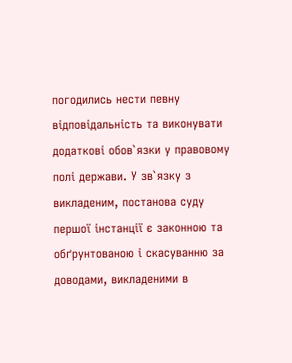погодились нести певну відповідальність та виконувати додаткові обов`язки у правовому полі держави. У зв`язку з викладеним, постанова суду першої інстанції є законною та обґрунтованою і скасуванню за доводами, викладеними в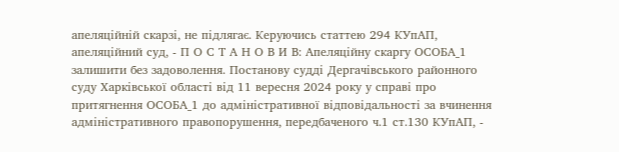апеляційній скарзі, не підлягає. Керуючись статтею 294 КУпАП, апеляційний суд, - П О С Т А Н О В И В: Апеляційну скаргу ОСОБА_1 залишити без задоволення. Постанову судді Дергачівського районного суду Харківської області від 11 вересня 2024 року у справі про притягнення ОСОБА_1 до адміністративної відповідальності за вчинення адміністративного правопорушення, передбаченого ч.1 ст.130 КУпАП, -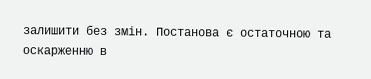залишити без змін. Постанова є остаточною та оскарженню в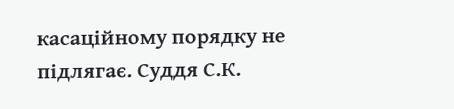касаційному порядку не підлягає. Суддя С.К.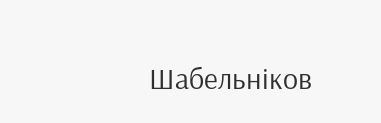Шабельніков